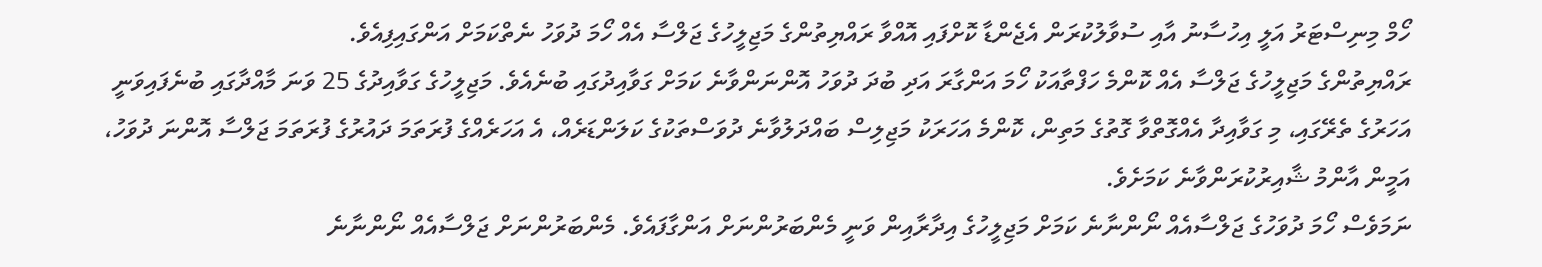ހޯމް މިނިސްޓަރު އަލީ އިހުސާނު އާއި ސުވާލުކުރަން އެޖެންޑާ ކޮށްފައި އޮއްވާ ރައްޔިތުންގެ މަޖިލީހުގެ ޖަލްސާ އެއް ހޯމަ ދުވަހު ނެތްކަމަށް އަންގައިފިއެވެ.
ރައްޔިތުންގެ މަޖިލީހުގެ ޖަލްސާ އެއް ކޮންމެ ހަފްތާއަކު ހޯމަ އަންގާރަ އަދި ބުދަ ދުވަހު އޮންނަންވާނެ ކަމަށް ގަވާއިދުގައި ބުނެއެވެ. މަޖިލީހުގެ ގަވާއިދުގެ 25 ވަނަ މާއްދާގައި ބުނެފައިވަނީ އަހަރުގެ ތެރޭގައި، މި ގަވާއިދާ އެއްގޮތްވާ ގޮތުގެ މަތިން، ކޮންމެ އަހަރަކު މަޖިލިސް ބައްދަލުވާނެ ދުވަސްތަކުގެ ކަލަންޑަރެއް، އެ އަހަރެއްގެ ފުރަތަމަ ދައުރުގެ ފުރަތަމަ ޖަލްސާ އޮންނަ ދުވަހު، އަމީން އާންމު ޝާއިރުކުރަންވާނެ ކަމަށެވެ.
ނަމަވެސް ހޯމަ ދުވަހުގެ ޖަލްސާއެއް ނޯންނާނެ ކަމަށް މަޖިލީހުގެ އިދާރާއިން ވަނީ މެންބަރުންނަށް އަންގާފައެވެ. މެންބަރުންނަށް ޖަލްސާއެއް ނޯންނާނެ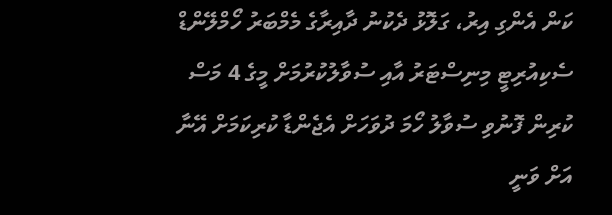ކަން އެންގި އިރު، ގަލޮޅު ދެކުނު ދާއިރާގެ މެމްބަރު ހޯމްލޭންޑް ސެކިއުރިޓީ މިނިސްޓަރު އާއި ސުވާލުކުރުމަށް މީގެ 4 މަސް ކުރިން ފޮނުވި ސުވާލު ހޯމަ ދުވަހަށް އެޖެންޑާ ކުރިކަމަށް އޭނާ އަށް ވަނީ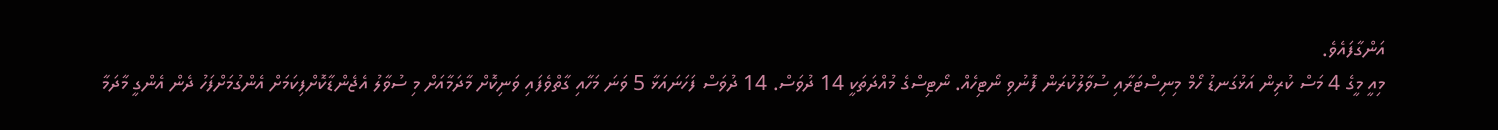އަންގާފައެވެ.
މިއީ މީގެ 4 މަސް ކުރިން އަޅުގަނޑު ހޯމް މިނިސްޓަރާއި ސުވާލުކުރަން ފޮނުވި ނޯޓިހެއް. ނޯޓިސްގެ މުއްދަތަކީ 14 ދުވަސް. 14 ދުވަސް ފަހަނައަޅާ 5 ވަނަ މަހާއި ގާތްވެފައި ވަނިކޮށް މާދަމާއަށް މި ސުވާލު އެޖެންޑާކޮށްފިކަމަށް އެންގުމަށްފަހު ދެން އެންގީ މާދަމާ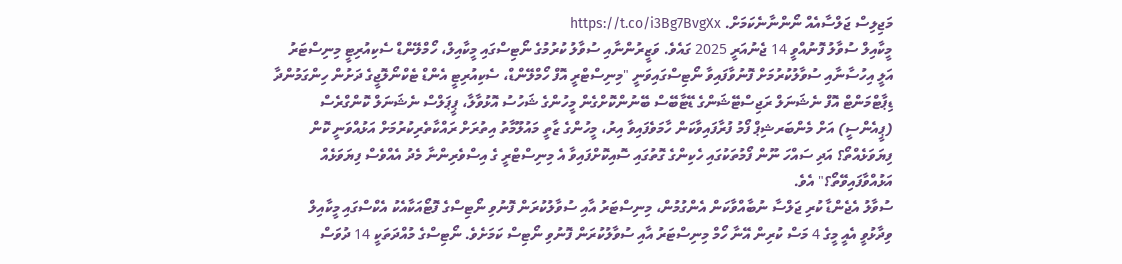މަޖިލިސް ޖަލްސާއެއް ނޯންނާނެކަމަށް. https://t.co/i3Bg7BvgXx
މީކާއިލް ސުވާލު ފޮނުއްވީ 14 ޖެނުއަރީ 2025 ގައެވެ. ވަޒީރުންނާއި ސުވާލު ކުރުމުގެ ނޯޓިސްގައި މީކާއިލް، ހޯމްލޭންޑް ސެކިއުރިޓީ މިނިސްޓަރު އަލީ އިހުސާނާއި ސުވާލުކުރުމަށް ފޮނުވާފައިވާ ނޯޓިސްގައިވަނީ "މިނިސްޓްރީ އޮފް ހޯމްލޭންޑް، ސެކިއުރިޓީ އެންޑް ޓެކްނޯލޮޖީގެ ދަށުން ހިންގަމުންދާ ޑިޕާޓްމަންޓް އޮފް ނެޝަނަލް ރަޖިސްޓޭޝަންގެ ޑޭޓާބޭސް ބޭނުންކޮށްގެން މީހުންގެ ޝަހުސު އޮޅުވާލާ، ޕީޕަލްސް ނެޝަނަލް ކޮންގްރެސް (ޕީއެންސީ) އަށް މެންބަރޝިޕް ފޯމު ފުރާފައިވާކަން ހާމަވެފައިވާ އިރު، މީހުންގެ ޒާތީ މައުލޫމާތު އިތުރަށް ރައްކާތެރިކުރުމަށް އަޅުއްވަނީ ކޮން ފިޔަވަޅެއްތޯ؟ އަދި ސައްހަ ނޫން ފޯމުތަކުގައި ހެކިންގެ ގޮތުގައި ސޮއިކޮށްފައިވާ އެ މިނިސްޓްރީ ގެ އިސްވެރިންނާ މެދު އެއްވެސް ފިޔަވަޅެއް އަޅުއްވާފައިވޭތޯ؟" އެވެ.
ސުވާލު އެޖެންޑާ ކުރި ޖަލްސާ ނުބާއްވާކަން އެންގުމުން، މިނިސްޓަރު އާއި ސުވާލުކުރަން ފޮނުވި ނޯޓިސްގެ ފޮޓޯއަކާއެކު އެކްސްގައި މީކާއިލް ވިދާޅުވީ އެއީ މީގެ 4 މަސް ކުރިން އޭނާ ހޯމް މިނިސްޓަރު އާއި ސުވާލުކުރަން ފޮނުވި ނޯޓިސް ކަމަށެވެ. ނޯޓިސްގެ މުއްދަތަކީ 14 ދުވަސް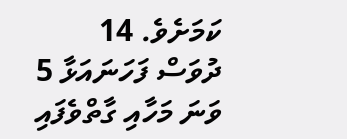ކަމަށެވެ. 14 ދުވަސް ފަހަނައަޅާ 5 ވަނަ މަހާއި ގާތްވެފައި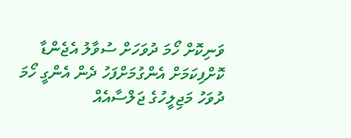ވަނިކޮށް ހޯމަ ދުވަހަށް ސުވާލު އެޖެންޑާ ކޮށްފިކަމަށް އެންގުމަށްފަހު ދެން އެންގީ ހޯމަ ދުވަހު މަޖިލީހުގެ ޖަލްސާއެއް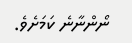ނޯންނާނެ ކަމަށެވެ.